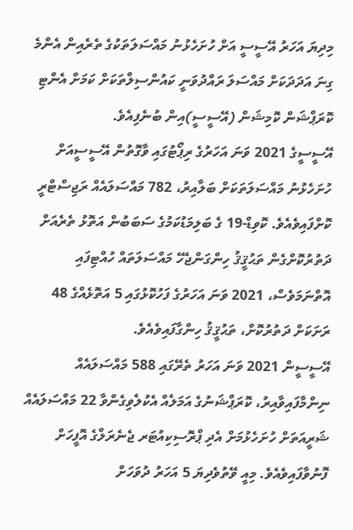މިދިޔަ އަހަރު އޭސީސީ އަށް ހުށަހެޅުނު މައްސަލަތަކުގެ ތެރެއިން އެންމެ ގިނަ އަދަދަކަށް މައްސަލަ ރައްދުވަނީ ކައުންސިލްތަކަށް ކަމަށް އެންޓި ކޮރަޕްޝަން ކޮމިޝަން (އޭސީސީ)އިން ބުނެފިއެވެ.
އޭސީސީގެ 2021 ވަނަ އަހަރުގެ ރިޕޯޓުގައި ވާގޮތުން އޭސީސީއަށް ހުށަހެޅުނު މައްސަލަތަކަށް ބަލާއިރު، 782 މައްސަލައެއް ރަޖިސްޓްރީ ކޮށްފައިވެއެވެ. ކޮވިޑް-19 ގެ ބަލިމަޑުކަމުގެ ސަބަބުން އަތޮޅު ތެރެއަށް ދަތުރުކޮށްގެން ތަޙުޤީޤު ހިންގަންޖެހޭ މައްސަލަތައް ހުއްޓިފައި އޮތްނަމަވެސް، 2021 ވަނަ އަހަރުގެ ފަހުކޮޅުގައި 5 އަތޮޅެއްގެ 48 ރަށަކަށް ދަތުރުކޮށް، ތަޙުޤީޤު ހިންގާފައިވެއެވެ.
އޭސީސީން 2021 ވަނަ އަހަރު ތެރޭގައި 588 މައްސަލައެއް ނިންމާފައިވާއިރު، ކޮރަޕްޝަނުގެ އަމަލެއް އެކުލެވިގެންވާ 22 މައްސަލައެއް ޝަރީއަތަށް ހުށަހެޅުމަށް އެދި ޕްރޮސިކިއުޓަރ ޖެނެރަލްގެ އޮފީހަށް ފޮނުވާފައިވެއެވެ. މިއީ ވޭތުވެދިޔަ 5 އަހަރު ދުވަހަށް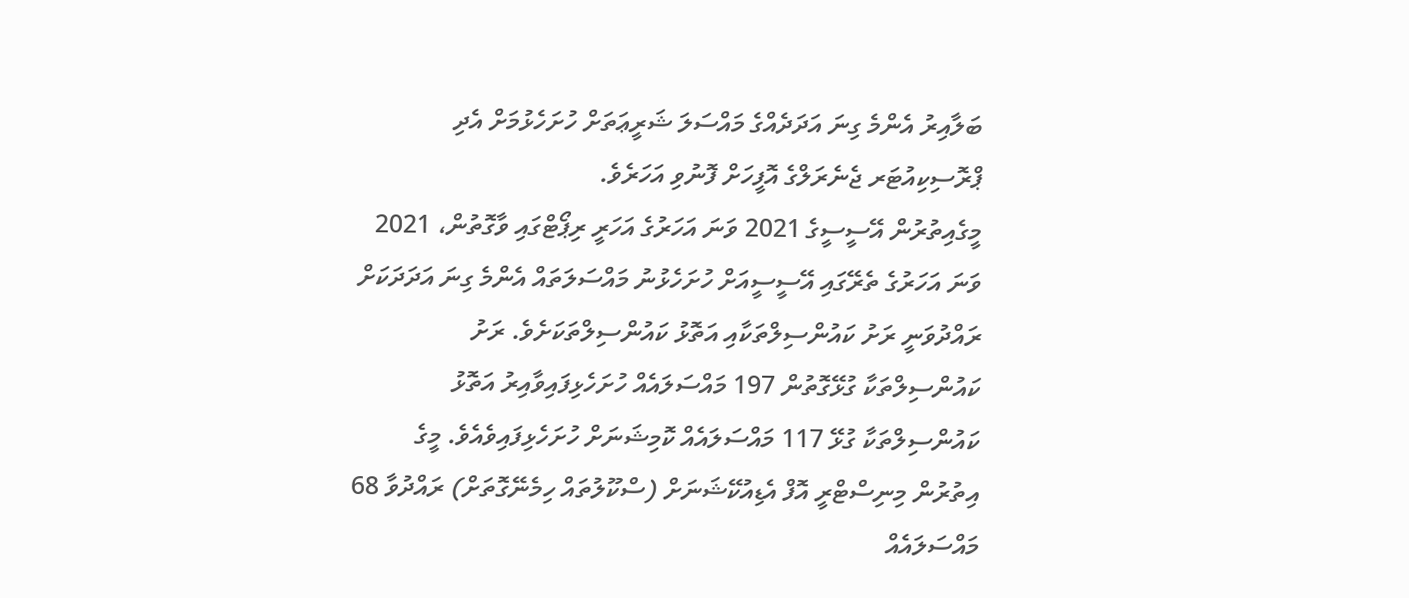ބަލާއިރު އެންމެ ގިނަ އަދަދެއްގެ މައްސަލަ ޝަރީޢަތަށް ހުށަހެޅުމަށް އެދި ޕްރޮސިކިއުޓަރ ޖެނެރަލްގެ އޮފީހަށް ފޮނުވި އަހަރެވެ.
މީގެއިތުރުން އޭސީސީގެ 2021 ވަނަ އަހަރުގެ އަހަރީ ރިޕޯޓްގައި ވާގޮތުން، 2021 ވަނަ އަހަރުގެ ތެރޭގައި އޭސީސީއަށް ހުށަހެޅުނު މައްސަލަތައް އެންމެ ގިނަ އަދަދަކަށް ރައްދުވަނީ ރަށު ކައުންސިލްތަކާއި އަތޮޅު ކައުންސިލްތަކަށެވެ. ރަށު ކައުންސިލްތަކާ ގުޅޭގޮތުން 197 މައްސަލައެއް ހުށަހެޅިފައިވާއިރު އަތޮޅު ކައުންސިލްތަކާ ގުޅޭ 117 މައްސަލައެއް ކޮމިޝަނަށް ހުށަހެޅިފައިވެއެވެ. މީގެ އިތުރުން މިނިސްޓްރީ އޮފް އެޑިއުކޭޝަނަށް (ސްކޫލުތައް ހިމެނޭގޮތަށް) ރައްދުވާ 68 މައްސަލައެއް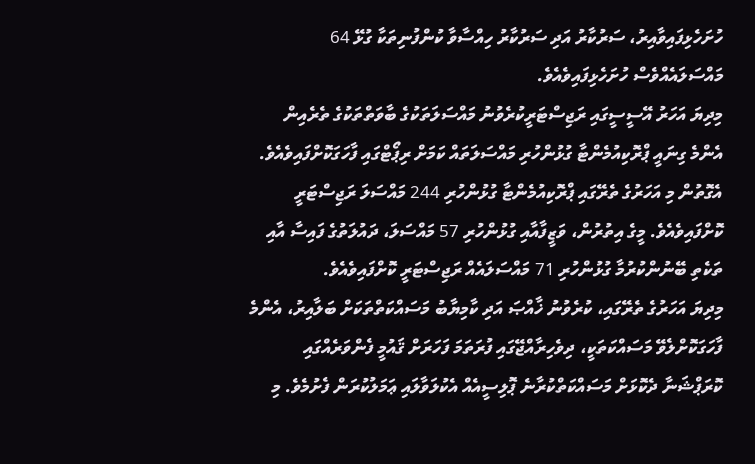ހުށަހެޅިފައިވާއިރު، ސަރުކާރު އަދި ސަރުކާރު ހިއްސާވާ ކުންފުނިތަކާ ގުޅޭ 64 މައްސަލައެއްވެސް ހުށަހެޅިފައިވެއެވެ.
މިދިޔަ އަހަރު އޭސީސީގައި ރަޖިސްޓަރީކުރެވުނު މައްސަލަތަކުގެ ބާވަތްތަކުގެ ތެރެއިން އެންމެ ގިނައީ ޕްރޮކިއުމެންޓާ ގުޅުންހުރި މައްސަލަތައް ކަމަށް ރިޕޯޓްގައި ފާހަގަކޮށްފައިވެއެވެ. އެގޮތުން މި އަހަރުގެ ތެރޭގައި ޕްރޮކިއުމެންޓާ ގުޅުންހުރި 244 މައްސަލަ ރަޖިސްޓަރީ ކޮށްފައިވެއެވެ. މީގެ އިތުރުން، ވަޒީފާއާއި ގުޅުންހުރި 57 މައްސަލަ، ދައުލަތުގެ ފައިސާ އާއި ތަކެތި ބޭނުންކުރުމާ ގުޅުންހުރި 71 މައްސަލައެއް ރަޖިސްޓަރީ ކޮށްފައިވެއެވެ.
މިދިޔަ އަހަރުގެ ތެރޭގައި، ކުރެވުނު ޚާއްޞަ އަދި ކާމިޔާބު މަސައްކަތްތަކަށް ބަލާއިރު، އެންމެ ފާހަގަކޮށްލެވޭ މަސައްކަތަކީ، ދިވެހިރާއްޖޭގައި ފުރަތަމަ ފަހަރަށް ޤައުމީ ފެންވަރެއްގައި ކޮރަޕްޝަނާ ދެކޮޅަށް މަސައްކަތްކުރާނެ ޕޮލިސީއެއް އެކުލަވާލައި ޢަމަލުކުރަން ފެށުމެވެ. މި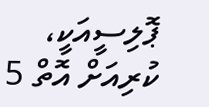ޕޮލިސީއަކީ، ކުރިއަށް އޮތް 5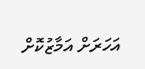އަހަރަށް އަމާޒުކޮށް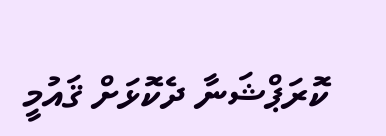ކޮރަޕްޝަނާ ދެކޮޅަށް ޤައުމީ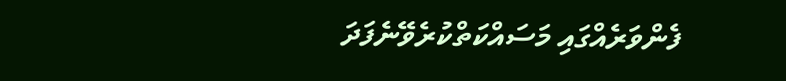ފެންވަރެއްގައި މަސައްކަތްކުރެވޭނެފަދަ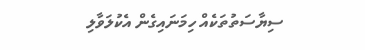ސިޔާސަތުތަކެއް ހިމަނައިގެން އެކުލަވާލި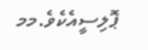ޕޮލިސީއެކެވެ.މމ